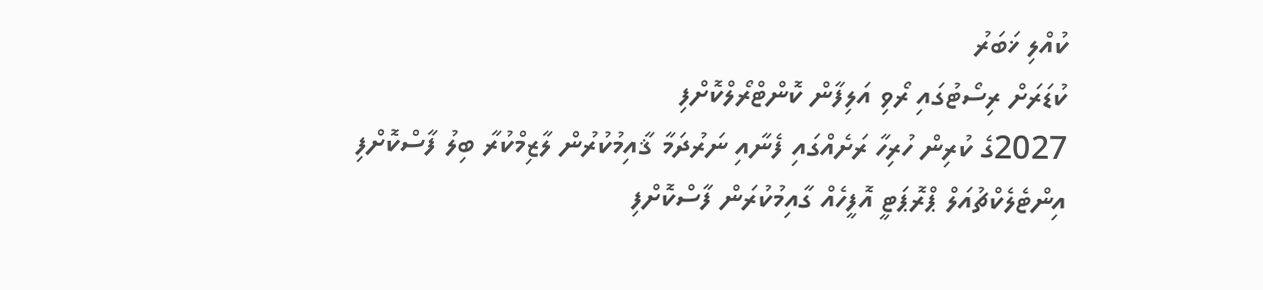ކުއްލި ޚަބަރު
ކުޑަރަށް ރިސޯޓުގައި ރޯވި އަލިފާން ކޮންޓްރޯލްކޮށްފި
2027ގެ ކުރިން ހުރިހާ ރަށެއްގައި ފެނާއި ނަރުދަމާ ޤާއިމުކުރުން ލާޒިމްކުރާ ބިލު ފާސްކޮށްފި
އިންޓެލެކްޗުއަލް ޕްރޮޕަޓީ އޮފީހެއް ގާއިމުކުރަން ފާސްކޮށްފި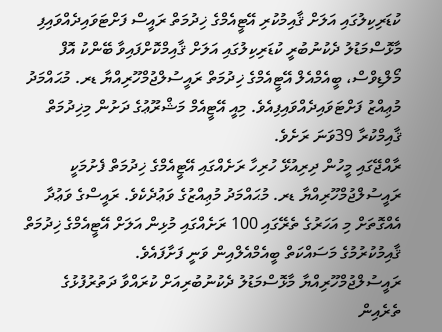ކުޑަރިކިލުގައި އަލަށް ޤާއިމުކުރި އޭޓީއެމްގެ ޚިދުމަތް ރައީސް ފަށްޓަވައިދެއްވައިފި
މާޅޮސްމަޑުލު ދެކުނުބުރީ ކުޑަރިކިލުގައި އަލަށް ޤާއިމްކޮށްފައިވާ ބޭންކު އޮފް މޯލްޑިވްސް، ބީއެމްއެލް އޭޓީއެމްގެ ޚިދުމަތް ރައީސުލްޖުމްހޫރިއްޔާ ޑރ. މުޙައްމަދު މުޢިއްޒު ފަށްޓަވައިދެއްވައިފިއެވެ. މިއީ އޭޓީއެމް މަޝްރޫޢުގެ ދަށުން މިޚިދުމަތް ޤާއިމްކުރާ 39ވަނަ ރަށެވެ.
ރާއްޖޭގައި މީހުން ދިރިއުޅޭ ހުރިހާ ރަށެއްގައި އޭޓީއެމްގެ ޚިދުމަތް ފެށުމަކީ ރައީސުލްޖުމްހޫރިއްޔާ ޑރ. މުޙައްމަދު މުޢިއްޒުގެ ވަޢުދެކެވެ. ރައީސްގެ ވަޢުދާ އެއްގޮތަށް މި އަހަރުގެ ތެރޭގައި 100 ރަށެއްގައި މުޅިން އަލަށް އޭޓީއެމްގެ ޚިދުމަތް ޤާއިމުކުރުމުގެ މަސައްކަތް ބީއެމްއެލްއިން ވަނީ ފަށާފައެވެ.
ރައީސުލްޖުމްހޫރިއްޔާ މާޅޮސްމަޑުލު ދެކުނުބުރިއަށް ކުރައްވާ ދަތުރުފުޅުގެ ތެރެއިން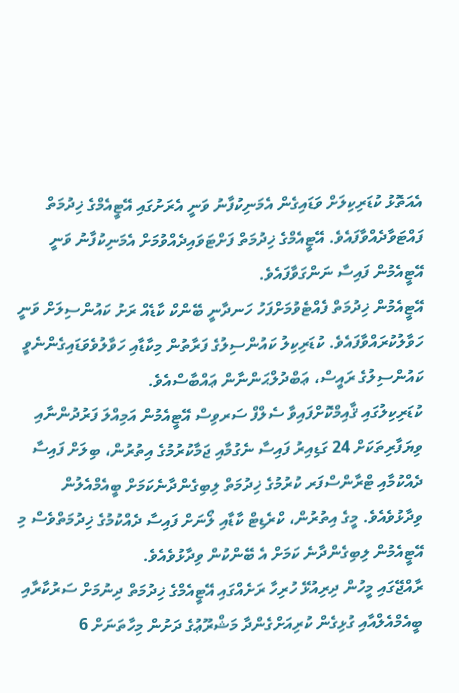އެއަތޮޅު ކުޑަރިކިލަށް ވަޑައިގެން އެމަނިކުފާނު ވަނީ އެރަށުގައި އޭޓީއެމްގެ ޚިދުމަތް ފައްޓަވާދެއްވާފައެވެ. އޭޓީއެމްގެ ޚިދުމަތް ފަށްޓަވައިދެއްވުމަށް އެމަނިކުފާނު ވަނީ އޭޓީއެމުން ފައިސާ ނަންގަވާފައެވެ.
އޭޓީއެމުން ޚިދުމަތް ފެއްޓެވުމަށްފަހު ހަނދާނީ ބޭންކް ކާޑެއް ރަށު ކައުންސިލަށް ވަނީ ހަވާލުކުރައްވާފައެވެ. ކުޑަރިކިލު ކައުންސިލުގެ ފަރާތުން މިކާޑާއި ހަވާލުވެވަޑައިގެންނެވީ ކައުންސިލުގެ ރައީސް، ޢަބްދުލްޙަންނާން ޢައްބާސްއެވެ.
ކުޑަރިކިލުގައި ޤާއިމްކޮށްފައިވާ ސެލްފް ސަރވިސް އޭޓީއެމުން އަމިއްލަ ފަރުދުންނާއި ވިޔަފާރިތަކަށް 24 ގަޑިއިރު ފައިސާ ނެގުމާއި ޖަމާކުރުމުގެ އިތުރުން، ބިލަށް ފައިސާ ދެއްކުމާއި ޓްރާންސްފަރ ކުރުމުގެ ޚިދުމަތް ލިބިގެންދާނެކަމަށް ބީއެމްއެލުން ވިދާޅުވެއެވެ. މީގެ އިތުރުން، ކްރެޑިޓް ކާޑާއި ލޯނަށް ފައިސާ ދެއްކުމުގެ ޚިދުމަތްވެސް މި އޭޓީއެމުން ލިބިގެންދާނެ ކަމަށް އެ ބޭންކުން ވިދާޅުވެއެވެ.
ރާއްޖޭގައި މީހުން ދިރިއުޅޭ ހުރިހާ ރަށެއްގައި އޭޓީއެމްގެ ޚިދުމަތް ދިނުމަށް ސަރުކާރާއި ބީއެމްއެލްއާއި ގުޅިގެން ކުރިއަށްގެންދާ މަޝްރޫޢުގެ ދަށުން މިހާތަނަށް 6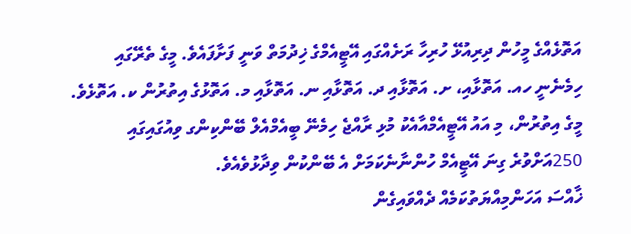އަތޮޅެއްގެ މީހުން ދިރިއުޅޭ ހުރިހާ ރަށެއްގައި އޭޓީއެމްގެ ޚިދުމަތް ވަނީ ފަށާފައެވެ. މީގެ ތެރޭގައި ހިމެނެނީ ހއ. އަތޮޅާއި، ށ. އަތޮޅާއި ދ. އަތޮޅާއި ނ. އަތޮޅާއި މ. އަތޮޅުގެ އިތުރުން ކ. އަތޮޅެވެ.
މީގެ އިތުރުން، މި އައު އޭޓީއެމްއާއެކު މުޅި ރާއްޖެ ހިމެނޭ ބީއެމްއެލް ބޭންކިންގ ވިއުގައިގައި 250އަށްވުރެ ގިނަ އޭޓީއެމް ހުންނާނެކަމަށް އެ ބޭންކުން ވިދާޅުވެއެވެ.
ޚާއްސަ އަހަންމިއްޔަތުކަމެއް ދެއްވައިގެން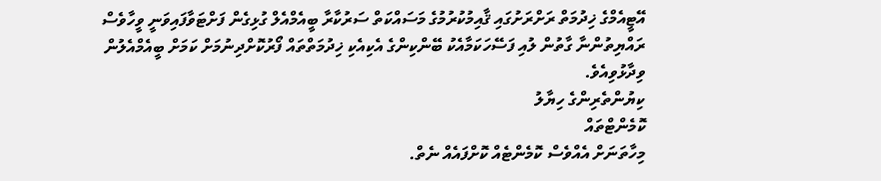އޭޓީއެމްގެ ޚިދުމަތް ރަށްރަށުގައި ޤާއިމުކުރުމުގެ މަސައްކަތް ސަރުކާރާ ބީއެމްއެލް ގުޅިގެން ފަށްޓަވާފައިވަނީ ވީހާވެސް ރައްޔިތުންނާ ގާތުން ލުއި ފަސޭހަކަމާއެކު ބޭންކިންގެ އެކިއެކި ޚިދުމަތްތައް ފޯރުކޮށްދިނުމަށް ކަމަށް ބީއެމްއެލުން ވިދާޅުވިއެވެ.
ކިޔުންތެރިންގެ ހިޔާލު
ކޮމެންޓްތައް
މިހާތަނަށް އެއްވެސް ކޮމެންޓެއް ކޮށްފައެއް ނެތް.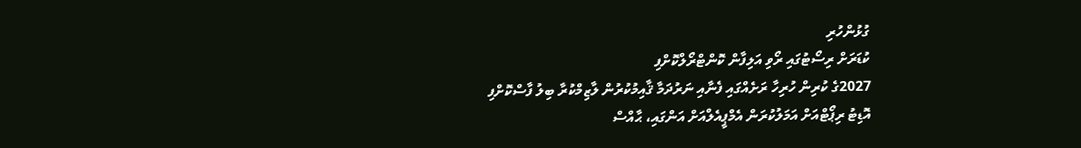ގުޅުންހުރި
ކުޑަރަށް ރިސޯޓުގައި ރޯވި އަލިފާން ކޮންޓްރޯލްކޮށްފި
2027ގެ ކުރިން ހުރިހާ ރަށެއްގައި ފެނާއި ނަރުދަމާ ޤާއިމުކުރުން ލާޒިމްކުރާ ބިލު ފާސްކޮށްފި
އޮޑިޓު ރިޕޯޓްއަށް އަމަލުކުރަން އެމްޕީއެލްއަށް އަންގައި، ޙާއްސް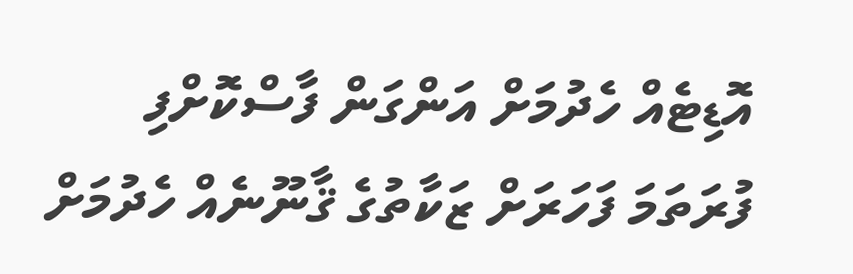އޮޑިޓެއް ހެދުމަށް އަންގަން ފާސްކޮށްފި
ފުރަތަމަ ފަހަރަށް ޒަކާތުގެ ޤާނޫނެއް ހެދުމަށް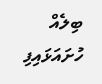ބިލެއް ހުށައަޅައިފި